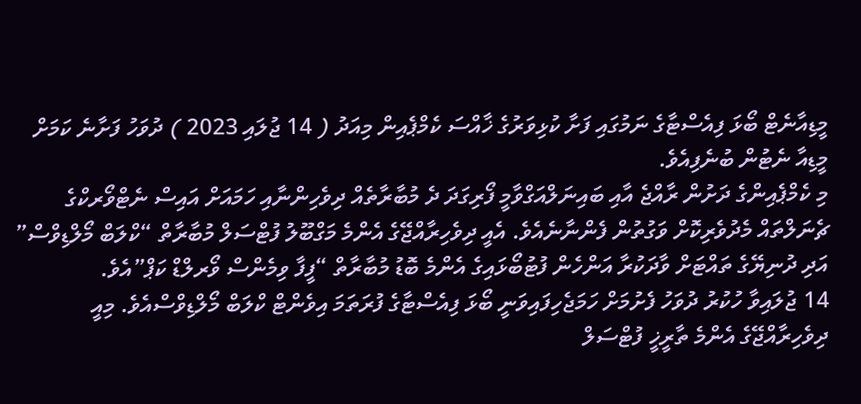މީޑިއާނެޓް ބޯޅަ ފިއެސްޓާގެ ނަމުގައި ފަށާ ކުޅިވަރުގެ ޚާއްސަ ކެމްޕެއިން މިއަދު ( 14 ޖުލައި 2023 ) ދުވަހު ފަށާނެ ކަމަށް މީޑިއާ ނެޓުން ބުނެފިއެވެ.
މި ކެމްޕެއިންގެ ދަށުން ރާއްޖެ އާއި ބައިނަލްއަގްވާމީ ފޯރިގަދަ ދެ މުބާރާތެއް ދިވެހިންނާއި ހަމައަށް އައިސް ނެޓްވޯރކްގެ ޗެނަލްތައް މެދުވެރިކޮށް ވަގުތުން ފެންނާނެއެވެ. އެއީ ދިވެހިރާއްޖޭގެ އެންމެ މަގްބޫލު ފުޓްސަލް މުބާރާތް “ކްލަބް މޯލްޑިވްސް” އަދި ދުނިޔޭގެ ތައްޓަށް ވާދަކުރާ އަންހެން ފުޓުބޯޅައިގެ އެންމެ ބޮޑު މުބާރާތް “ފީފާ ވިމެންސް ވޯރލްޑް ކަޕް”އެވެ.
14 ޖުލައިވާ ހުކުރު ދުވަހު ފެށުމަށް ހަމަޖެހިފައިވަނީ ބޯޅަ ފިއެސްޓާގެ ފުރަތަމަ އިވެންޓް ކްލަބް މޯލްޑިވްސްއެވެ. މިއީ ދިވެހިރާއްޖޭގެ އެންމެ ތާރީޚީ ފުޓްސަލް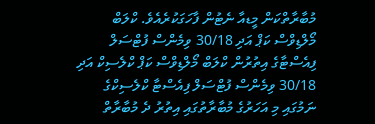މުބާރާތްކަން މީޑއާ ނެޓުން ފާހަގަކުރެއެވެ. ކްލަބް މޯލްޑިވްސް ކަޕް އަދި 30/18 ވިމެންސް ފުޓްސަލް ފިއެސްޓާގެ އިތުރުން ކްލަބް މޯލްޑިވްސް ކަޕް ކްލެސިކް އަދި 30/18 ވިމެންސް ފުޓްސަލް ފިއެސްޓާ ކްލެސިކްގެ ނަމުގައި މި އަހަރުގެ މުބާރާތުގައި އިތުރު ދެ މުބާރާތް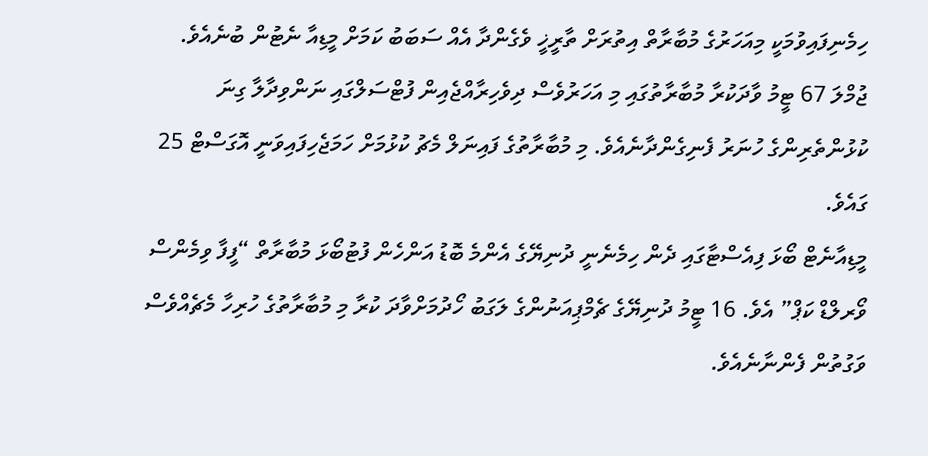ހިމެނިފައިވުމަކީ މިއަހަރުގެ މުބާރާތް އިތުރަށް ތާރީޚީ ވެގެންދާ އެއް ސަބަބު ކަމަށް މީޑިއާ ނެޓުން ބުނެއެވެ.
ޖުމްލަ 67 ޓީމު ވާދަކުރާ މުބާރާތުގައި މި އަހަރުވެސް ދިވެހިރާއްޖެއިން ފުޓްސަލްގައި ނަންވިދާލާ ގިނަ ކުޅުންތެރިންގެ ހުނަރު ފެނިގެންދާނެއެވެ. މި މުބާރާތުގެ ފައިނަލް މެޗު ކުޅުމަށް ހަމަޖެހިފައިވަނީ އޮގަސްޓް 25 ގައެވެ.
މީޑިއާނެޓް ބޯޅަ ފިއެސްޓާގައި ދެން ހިމެނެނީ ދުނިޔޭގެ އެންމެ ބޮޑު އަންހެން ފުޓުބޯޅަ މުބާރާތް “ފީފާ ވިމެންސް ވޯރލްޑް ކަޕް” އެވެ. 16 ޓީމު ދުނިޔޭގެ ޗެމްޕިއަނުންގެ ލަގަބު ހޯދުމަށްވާދަ ކުރާ މި މުބާރާތުގެ ހުރިހާ މެޗެއްވެސް ވަގުތުން ފެންނާނެއެވެ.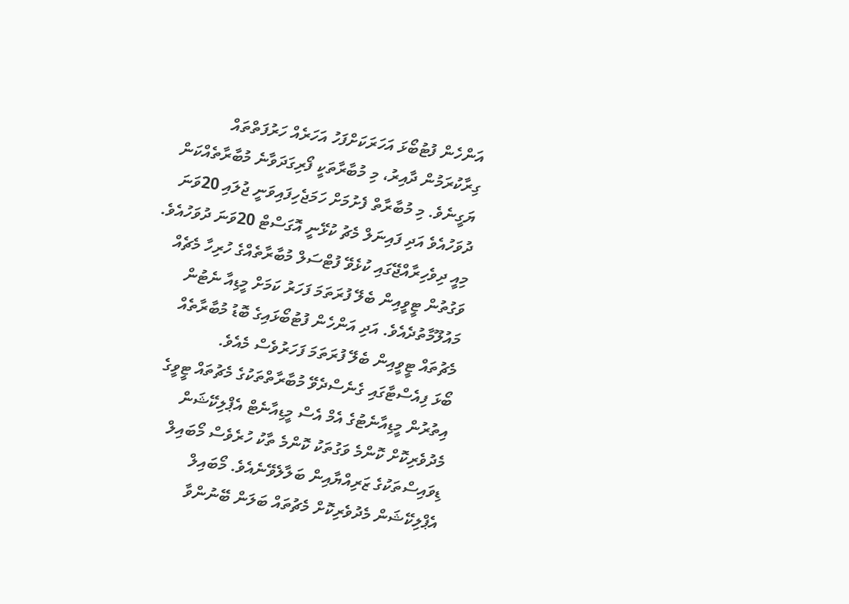އަންހެން ފުޓުބޯޅަ އަހަރަކަށްފަހު އަހަރެއް ހަރުފަތްތައް ގިރާކުރަމުން ދާއިރު، މި މުބާރާތަކީ ފޯރިގަދަވާނެ މުބާރާތެއްކަން ޔަގީނެވެ. މި މުބާރާތް ފެށުމަށް ހަމަޖެހިފައިވަނީ ޖުލައި 20ވަނަ ދުވަހުއެވެ އަދި ފައިނަލް މެޗު ކުޅޭނީ އޮގަސްޓް 20ވަނަ ދުވަހުއެވެ.
މިއީ ދިވެހިރާއްޖޭގައި ކުޅެވޭ ފުޓްސަލް މުބާރާތެއްގެ ހުރިހާ މެޗެއް ވަގުތުން ޓީވީއިން ބެލޭ ފުރަތަމަ ފަހަރު ކަމަށް މީޑިއާ ނެޓުން މައުލޫމާތުދެއެވެ. އަދި އަންހެން ފުޓުބޯޅައިގެ ބޮޑު މުބާރާތެއް މެޗުތައް ޓީވީއިން ބެލޭ ފުރަތަމަ ފަހަރުވެސް މެއެވެ.
ބޯޅަ ފިއެސްޓާގައި ގެނެސްދެވޭ މުބާރާތްތަކުގެ މެޗުތައް ޓީވީގެ އިތުރުން މީޑިއާނެޓުގެ އެމް އެސް މީޑިއާނެޓް އެޕްލިކޭޝަން މެދުވެރިކޮށް ކޮންމެ ވަގުތަކު ކޮންމެ ތާކު ހުރެވެސް މޯބައިލް ޑިވައިސްތަކުގެ ޒަރިއްޔާއިން ބަލާލެވޭނެއެވެ. މޯބައިލް އެޕްލިކޭޝަން މެދުވެރިކޮށް މެޗުތައް ބަލަން ބޭނުންވާ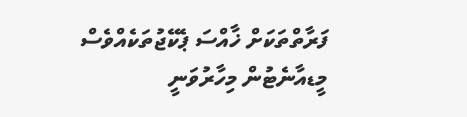ފަރާތްތަކަށް ޚާއްސަ ޕެކޭޖުތަކެއްވެސް މީޑއާނެޓުން މިހާރުވަނީ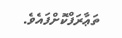ތަޢާރަފްކޮށްފައެވެ.